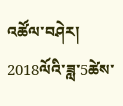འཚོལ་བཤེར།
2018ལོའི་ཟླ་5ཚེས་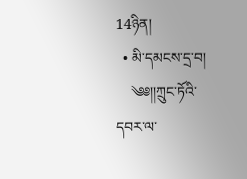14ཉིན།
  • མི་དམངས་དྲ་བ།
    ༄༅།།ཀྲུང་ཏོའི་དབར་ལ་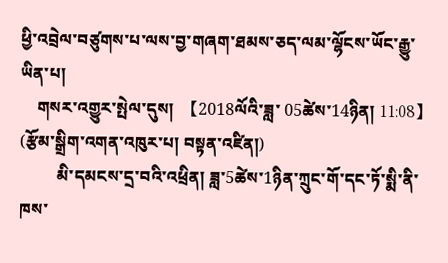ཕྱི་འབྲེལ་བཙུགས་པ་ལས་བྱ་གཞག་ཐམས་ཅད་ལམ་ལྷོངས་ཡོང་རྒྱུ་ཡིན་པ།
    གསར་འགྱུར་སྤེལ་དུས།  【2018ལོའི་ཟླ་ 05ཚེས་14ཉིན། 11:08】   (རྩོམ་སྒྲིག་འགན་འཁུར་པ། བསྟན་འཛིན།)
         མི་དམངས་དྲ་བའི་འཕྲིན། ཟླ་5ཚེས་1ཉིན་ཀྲུང་གོ་དང་ཏོ་སྨི་ནི་ཁས་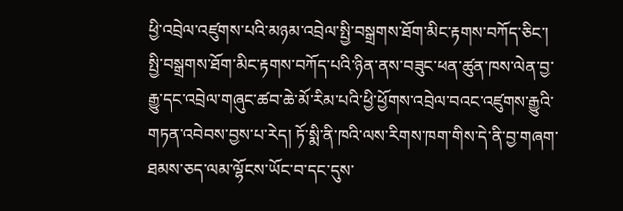ཕྱི་འབྲེལ་འཛུགས་པའི་མཉམ་འབྲེལ་སྤྱི་བསྒྲགས་ཐོག་མིང་རྟགས་བཀོད་ཅིང་། སྤྱི་བསྒྲགས་ཐོག་མིང་རྟགས་བཀོད་པའི་ཉིན་ནས་བཟུང་ཕན་ཚུན་ཁས་ལེན་བྱ་རྒྱུ་དང་འབྲེལ་གཞུང་ཚབ་ཆེ་མོ་རིམ་པའི་ཕྱི་ཕྱོགས་འབྲེལ་བའང་འཛུགས་རྒྱུའི་གཏན་འབེབས་བྱས་པ་རེད། ཏོ་སྨི་ནི་ཁའི་ལས་རིགས་ཁག་གིས་དེ་ནི་བྱ་གཞག་ཐམས་ཅད་ལམ་ལྷོངས་ཡོང་བ་དང་དུས་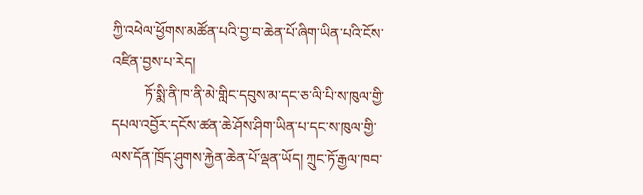ཀྱི་འཕེལ་ཕྱོགས་མཚོན་པའི་བྱ་བ་ཆེན་པོ་ཞིག་ཡིན་པའི་ངོས་འཛིན་བྱས་པ་རེད།
         ཏོ་སྨི་ནི་ཁ་ནི་མེ་གླིང་དབུས་མ་དང་ཅ་ལི་པི་ས་ཁུལ་གྱི་དཔལ་འབྱོར་དངོས་ཚན་ཆེ་ཤོས་ཤིག་ཡིན་པ་དང་ས་ཁུལ་གྱི་ལས་དོན་ཁྲོད་ཤུགས་རྐྱེན་ཆེན་པོ་ལྡན་ཡོད། ཀྲུང་ཏོ་རྒྱལ་ཁབ་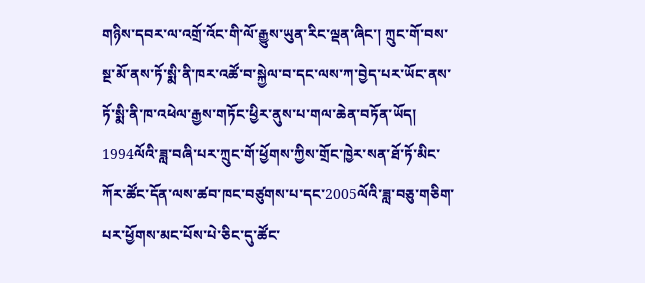གཉིས་དབར་ལ་འགྲོ་འོང་གི་ལོ་རྒྱུས་ཡུན་རིང་ལྡན་ཞིང་། ཀྲུང་གོ་བས་སྔ་མོ་ནས་ཏོ་སྨི་ནི་ཁར་འཚོ་བ་སྐྱེལ་བ་དང་ལས་ཀ་བྱེད་པར་ཡོང་ནས་ཏོ་སྨི་ནི་ཁ་འཕེལ་རྒྱས་གཏོང་ཕྱིར་ནུས་པ་གལ་ཆེན་བཏོན་ཡོད། 1994ལོའི་ཟླ་བཞི་པར་ཀྲུང་གོ་ཕྱོགས་ཀྱིས་གྲོང་ཁྱེར་སན་ཐོ་ཏོ་མིང་ཀོར་ཚོང་དོན་ལས་ཚབ་ཁང་བཙུགས་པ་དང་2005ལོའི་ཟླ་བཅུ་གཅིག་པར་ཕྱོགས་མང་པོས་པེ་ཅིང་དུ་ཚོང་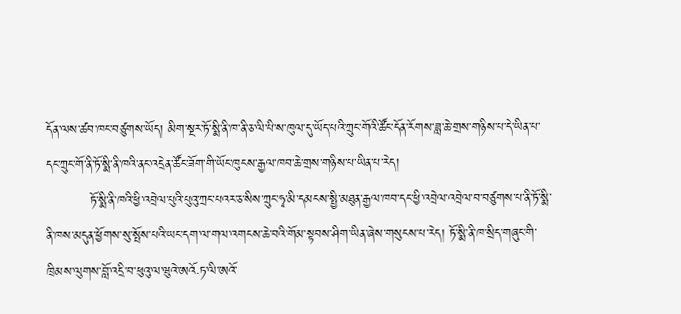དོན་ལས་ཚབ་ཁང་བཙུགས་ཡོད། མིག་སྔར་ཏོ་སྨི་ནི་ཁ་ནི་ཅ་ལི་པི་ས་ཁུལ་དུ་ཡོད་པའི་ཀྲུང་གོའི་ཚོང་དོན་རོགས་ཟླ་ཆེ་གྲས་གཉིས་པ་དེ་ཡིན་པ་དང་ཀྲུང་གོ་ནི་ཏོ་སྨི་ནི་ཁའི་ནང་འདྲེན་ཚོང་ཟོག་གི་ཡོང་ཁུངས་རྒྱལ་ཁབ་ཆེ་གྲས་གཉིས་པ་ཡིན་པ་རེད།
          ཏོ་སྨི་ནི་ཁའི་ཕྱི་འབྲེལ་པུའི་པུའུ་ཀྲང་པའར་ཅ་སིས་ཀྲུང་ཧྭ་མི་དམངས་སྤྱི་མཐུན་རྒྱལ་ཁབ་དང་ཕྱི་འབྲེལ་འབྲེལ་བ་བཙུགས་པ་ནི་ཏོ་སྨི་ནི་ཁས་མདུན་ཕྱོགས་སུ་སྤོས་པའི་ཡང་དག་ལ་གལ་འགངས་ཆེ་བའི་གོམ་སྟབས་ཤིག་ཡིན་ཞེས་གསུངས་པ་རེད། ཏོ་སྨི་ནི་ཁ་སྲིད་གཞུང་གི་ཁྲིམས་ལུགས་བློ་འདྲི་བ་ཕུའུ་ལ་ཝུའེ་ཨའོ·ཏ་ལི་ཨའོ་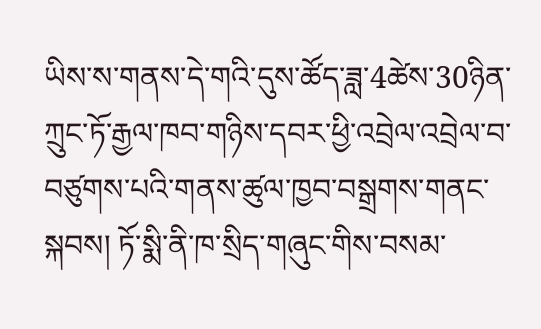ཡིས་ས་གནས་དེ་གའི་དུས་ཚོད་ཟླ་4ཚེས་30ཉིན་ཀྲུང་ཏོ་རྒྱལ་ཁབ་གཉིས་དབར་ཕྱི་འབྲེལ་འབྲེལ་བ་བཙུགས་པའི་གནས་ཚུལ་ཁྱབ་བསྒྲགས་གནང་སྐབས། ཏོ་སྨི་ནི་ཁ་སྲིད་གཞུང་གིས་བསམ་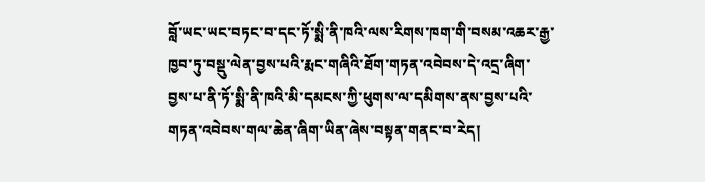བློ་ཡང་ཡང་བཏང་བ་དང་ཏོ་སྨི་ནི་ཁའི་ལས་རིགས་ཁག་གི་བསམ་འཆར་རྒྱ་ཁྱབ་ཏུ་བསྡུ་ལེན་བྱས་པའི་རྨང་གཞིའི་ཐོག་གཏན་འབེབས་དེ་འདྲ་ཞིག་བྱས་པ་ནི་ཏོ་སྨི་ནི་ཁའི་མི་དམངས་ཀྱི་ཕུགས་ལ་དམིགས་ནས་བྱས་པའི་གཏན་འབེབས་གལ་ཆེན་ཞིག་ཡིན་ཞེས་བསྟན་གནང་བ་རེད།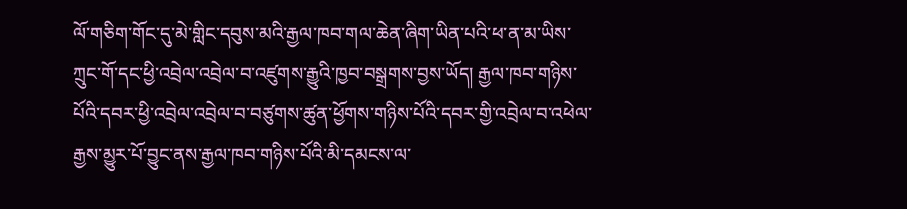ལོ་གཅིག་གོང་དུ་མེ་གླིང་དབུས་མའི་རྒྱལ་ཁབ་གལ་ཆེན་ཞིག་ཡིན་པའི་ཕ་ན་མ་ཡིས་ཀྲུང་གོ་དང་ཕྱི་འབྲེལ་འབྲེལ་བ་འཛུགས་རྒྱུའི་ཁྱབ་བསྒྲགས་བྱས་ཡོད། རྒྱལ་ཁབ་གཉིས་པོའི་དབར་ཕྱི་འབྲེལ་འབྲེལ་བ་བཙུགས་ཚུན་ཕྱོགས་གཉིས་པོའི་དབར་གྱི་འབྲེལ་བ་འཕེལ་རྒྱས་མྱུར་པོ་བྱུང་ནས་རྒྱལ་ཁབ་གཉིས་པོའི་མི་དམངས་ལ་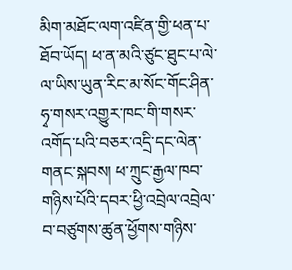མིག་མཐོང་ལག་འཛིན་གྱི་ཕན་པ་ཐོབ་ཡོད། ཕ་ན་མའི་ཙུང་ཐུང་པ་ལེ་ལ་ཡིས་ཡུན་རིང་མ་སོང་གོང་ཤིན་ཧྭ་གསར་འགྱུར་ཁང་གི་གསར་འགོད་པའི་བཅར་འདྲི་དང་ལེན་གནང་སྐབས། ཕ་ཀྲུང་རྒྱལ་ཁབ་གཉིས་པོའི་དབར་ཕྱི་འབྲེལ་འབྲེལ་བ་བཙུགས་ཚུན་ཕྱོགས་གཉིས་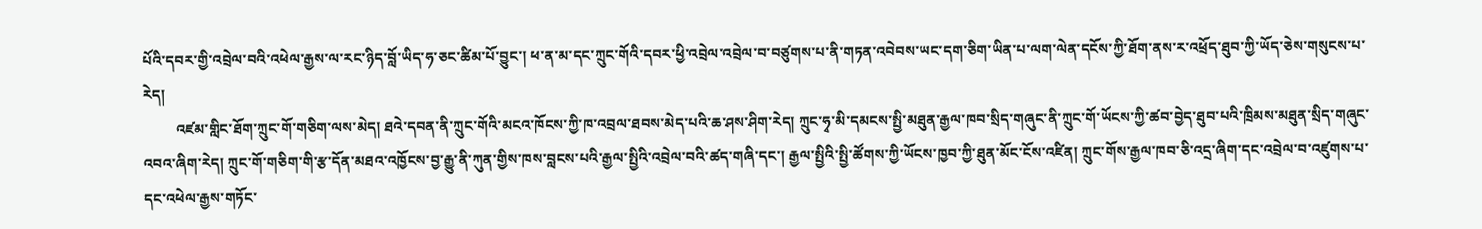པོའི་དབར་གྱི་འབྲེལ་བའི་འཕེལ་རྒྱས་ལ་རང་ཉིད་བློ་ཡིད་ཧ་ཅང་ཚིམ་པོ་བྱུང་། ཕ་ན་མ་དང་ཀྲུང་གོའི་དབར་ཕྱི་འབྲེལ་འབྲེལ་བ་བཙུགས་པ་ནི་གཏན་འབེབས་ཡང་དག་ཅིག་ཡིན་པ་ལག་ལེན་དངོས་ཀྱི་ཐོག་ནས་ར་འཕྲོད་ཐུབ་ཀྱི་ཡོད་ཅེས་གསུངས་པ་རེད།
         འཛམ་གླིང་ཐོག་ཀྲུང་གོ་གཅིག་ལས་མེད། ཐའེ་དབན་ནི་ཀྲུང་གོའི་མངའ་ཁོངས་ཀྱི་ཁ་འབྲལ་ཐབས་མེད་པའི་ཆ་ཤས་ཤིག་རེད། ཀྲུང་ཧྭ་མི་དམངས་སྤྱི་མཐུན་རྒྱལ་ཁབ་སྲིད་གཞུང་ནི་ཀྲུང་གོ་ཡོངས་ཀྱི་ཚབ་བྱེད་ཐུབ་པའི་ཁྲིམས་མཐུན་སྲིད་གཞུང་འབའ་ཞིག་རེད། ཀྲུང་གོ་གཅིག་གི་རྩ་དོན་མཐའ་འཁྱོངས་བྱ་རྒྱུ་ནི་ཀུན་གྱིས་ཁས་བླངས་པའི་རྒྱལ་སྤྱིའི་འབྲེལ་བའི་ཚད་གཞི་དང་། རྒྱལ་སྤྱིའི་སྤྱི་ཚོགས་ཀྱི་ཡོངས་ཁྱབ་ཀྱི་ཐུན་མོང་ངོས་འཛིན། ཀྲུང་གོས་རྒྱལ་ཁབ་ཅི་འདྲ་ཞིག་དང་འབྲེལ་བ་འཛུགས་པ་དང་འཕེལ་རྒྱས་གཏོང་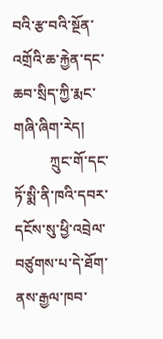བའི་རྩ་བའི་སྔོན་འགྲོའི་ཆ་རྐྱེན་དང་ཆབ་སྲིད་ཀྱི་རྨང་གཞི་ཞིག་རེད།
          ཀྲུང་གོ་དང་ཏོ་སྨི་ནི་ཁའི་དབར་དངོས་སུ་ཕྱི་འབྲེལ་བཙུགས་པ་དེ་ཐོག་ནས་རྒྱལ་ཁབ་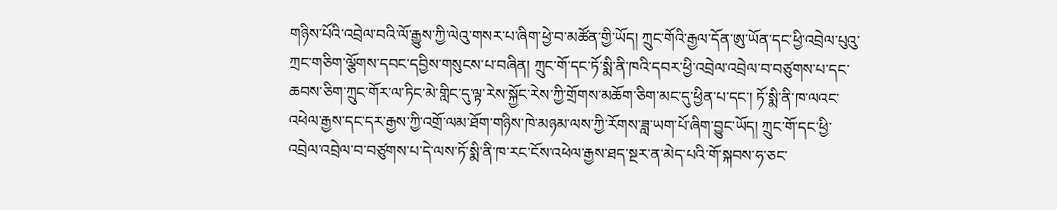གཉིས་པོའི་འབྲེལ་བའི་ལོ་རྒྱུས་ཀྱི་ལེའུ་གསར་པ་ཞིག་ཕྱེ་བ་མཚོན་གྱི་ཡོད། ཀྲུང་གོའི་རྒྱལ་དོན་ཨུ་ཡོན་དང་ཕྱི་འབྲེལ་པུའུ་ཀྲང་གཅིག་ལྕོགས་དབང་དབྱིས་གསུངས་པ་བཞིན། ཀྲུང་གོ་དང་ཏོ་སྨི་ནི་ཁའི་དབར་ཕྱི་འབྲེལ་འབྲེལ་བ་བཙུགས་པ་དང་ཆབས་ཅིག་ཀྲུང་གོར་ལ་ཏིང་མེ་གླིང་དུ་ལྟ་རེས་སྐྱོང་རེས་ཀྱི་གྲོགས་མཆོག་ཅིག་མང་དུ་ཕྱིན་པ་དང་། ཏོ་སྨི་ནི་ཁ་ལའང་འཕེལ་རྒྱས་དང་དར་རྒྱས་ཀྱི་འགྲོ་ལམ་ཐོག་གཉིས་ཁེ་མཉམ་ལས་ཀྱི་རོགས་ཟླ་ཡག་པོ་ཞིག་བྱུང་ཡོད། ཀྲུང་གོ་དང་ཕྱི་འབྲེལ་འབྲེལ་བ་བཙུགས་པ་དེ་ལས་ཏོ་སྨི་ནི་ཁ་རང་ངོས་འཕེལ་རྒྱས་ཐད་སྔར་ན་མེད་པའི་གོ་སྐབས་ཧ་ཅང་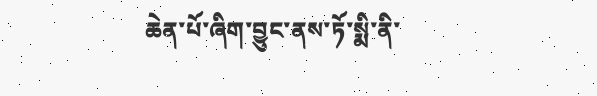ཆེན་པོ་ཞིག་བྱུང་ནས་ཏོ་སྨི་ནི་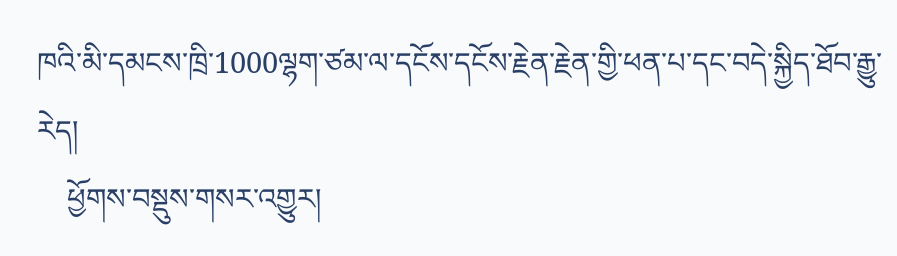ཁའི་མི་དམངས་ཁྲི་1000ལྷག་ཙམ་ལ་དངོས་དངོས་རྗེན་རྗེན་གྱི་ཕན་པ་དང་བདེ་སྐྱིད་ཐོབ་རྒྱུ་རེད།
    ཕྱོགས་བསྡུས་གསར་འགྱུར།